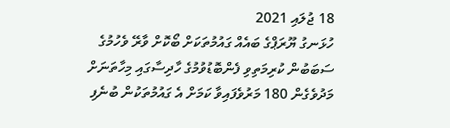18 ޖުލައި 2021
ހުޅަނގު ޔޫރަޕްގެ ބައެއް ގައުމުތަކަށް ބޯކޮށް ވާރޭ ވެހުމުގެ ސަބަބުން ކުރިމަތިވި ފެންބޮޑުވުމުގެ ހާދިސާގައި މިހާތަނަށް މަދުވެގެން 180 މަރުވެފައިވާ ކަމަށް އެ ގައުމުތަކުން ބުނެފި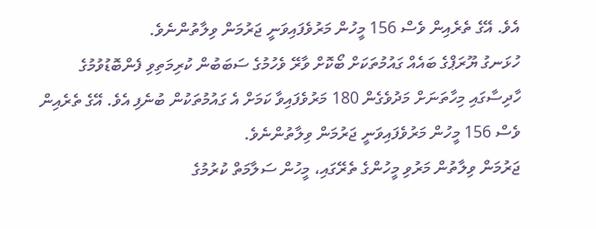އެވެ. އޭގެ ތެރެއިން ވެސް 156 މީހުން މަރުވެފައިވަނީ ޖަރުމަން ވިލާތުންނެވެ.
ހުޅަނގު ޔޫރަޕްގެ ބައެއް ގައުމުތަކަށް ބޯކޮށް ވާރޭ ވެހުމުގެ ސަބަބުން ކުރިމަތިވި ފެންބޮޑުވުމުގެ ހާދިސާގައި މިހާތަނަށް މަދުވެގެން 180 މަރުވެފައިވާ ކަމަށް އެ ގައުމުތަކުން ބުނެފި އެވެ. އޭގެ ތެރެއިން ވެސް 156 މީހުން މަރުވެފައިވަނީ ޖަރުމަން ވިލާތުންނެވެ.
ޖަރުމަން ވިލާތުން މަރުވި މީހުންގެ ތެރޭގައި، މީހުން ސަލާމަތް ކުރުމުގެ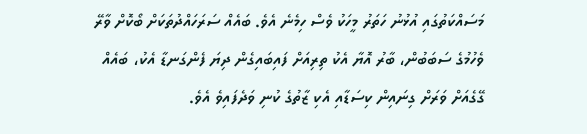މަސައްކަތުގައި އުޅުނު ހަތަރު މީހަކު ވެސް ހިމެނެ އެވެ. ބައެއް ސަރަހައްދުތަކަށް ބޯކޮށް ވާރޭ ވެހުމުގެ ސަބަބުން، ބާރު އޮޔާ އެކު ތިރިއަށް ފައިބައިގެން ދިޔަ ފެންގަނޑާ އެކު، ބައެއް ގޭގެއަށް ވަރަށް ގިނައިން ކިސަޑާއި އެކި ޒާތުގެ ކުނި ވަދެފައިވެ އެވެ.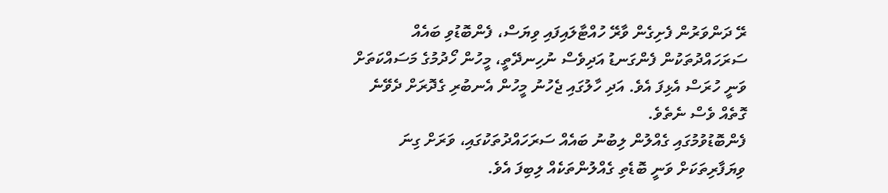ރޭ ދަންވަރުން ފެށިގެން ވާރޭ ހުއްޓާލައިފައި ވިޔަސް، ފެންބޮޑުވި ބައެއް ސަރަހައްދުތަކުން ފެންގަނޑު އަދިވެސް ނުހިނދޭތީ، މީހުން ހޯދުމުގެ މަސައްކަތަށް ވަނީ ހުރަސް އެޅިފަ އެވެ. އަދި ހާލުގައި ޖެހުނު މީހުން އެނބުރި ގެދޮރަށް ދެވޭނެ ގޮތެއް ވެސް ނެތެވެ.
ފެންބޮޑުވުމުގައި ގެއްލުން ލިބުނު ބައެއް ސަރަހައްދުތަކުގައި، ވަރަށް ގިނަ ވިޔަފާރިތަކަށް ވަނީ ބޮޑެތި ގެއްލުންތަކެއް ލިބިފަ އެވެ.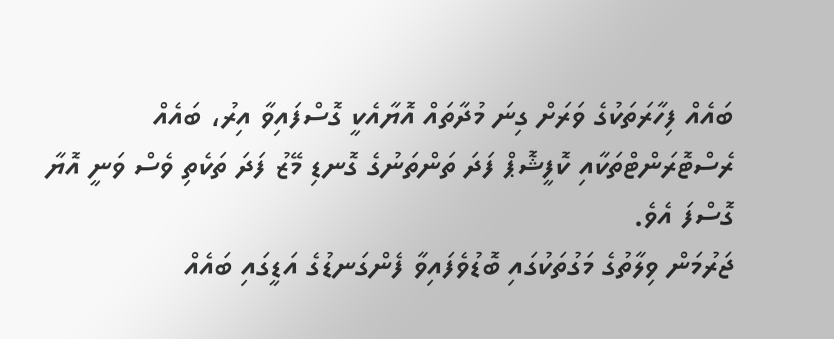ބައެއް ފިހާރަތަކުގެ ވަރަށް ގިނަ މުދާތައް އޮޔާއެކީ ގޮސްފައިވާ އިރު، ބައެއް ރެސްޓޮރަންޓްތަކާއި ކޮފީޝޮޕް ފަދަ ތަންތަނުގެ ގޮނޑި މޭޒު ފަދަ ތަކެތި ވެސް ވަނީ އޮޔާ ގޮސްފަ އެވެ.
ޖަރުމަން ވިލާތުގެ މަގުތަކުގައި ބޮޑުވެފައިވާ ފެންގަނޑުގެ އަޑީގައި ބައެއް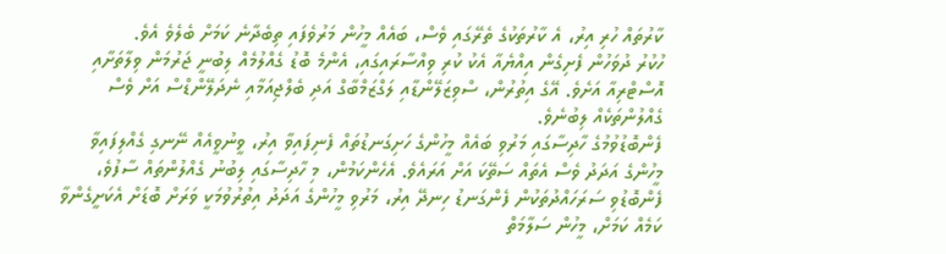ކާރުތައް ހުރި އިރު، އެ ކާރުތަކުގެ ތެރޭގައި ވެސް، ބައެއް މީހުން މަރުވެފައި ތިބެދާނެ ކަމަށް ބެލެވެ އެވެ.
ހުކުރު ދުވަހުން ފެށިގެން އިއްޔެއާ އެކު ކުރި ވިއްސާރައިގައި، އެންމެ ބޮޑު ގެއްލުމެއް ލިބުނީ ޖަރުމަން ވިލާތަށާއި އޮސްޓްރިއާ އަށެވެ. އޭގެ އިތުރުން، ސްވިޒަލޭންޑާއި ލަގްޒަމްބާގް އަދި ބެލްޖިއަމާއި ނެދަލޭންޑްސް އަށް ވެސް ގެއްލުންތަކެއް ލިބުނެވެ.
ފެންބޮޑުވުމުގެ ހާދިސާގައި މަރުވި ބައެއް މީހުންގެ ހަށިގަނޑުތައް ފެނިފައިވާ އިރު، ވީނުވީއެއް ނޭނގި ގެއްލިފައިވާ މީހުންގެ އަދަދު ވެސް އެތައް ސަތޭކަ އަށް އަރައެވެ. އެހެންކަމުން، މި ހާދިސާގައި ލިބުނު ގެއްލުންތައް ސާފުވެ، ފެންބޮޑުވި ސަރަހައްދުތަކުން ފެންގަނޑު ހިނދޭ އިރު، މަރުވި މީހުންގެ އަދަދު އިތުރުވުމަކީ ވަރަށް ބޮޑަށް އެކަށީގެންވާ ކަމެއް ކަމަށް، މީހުން ސަލާމަތް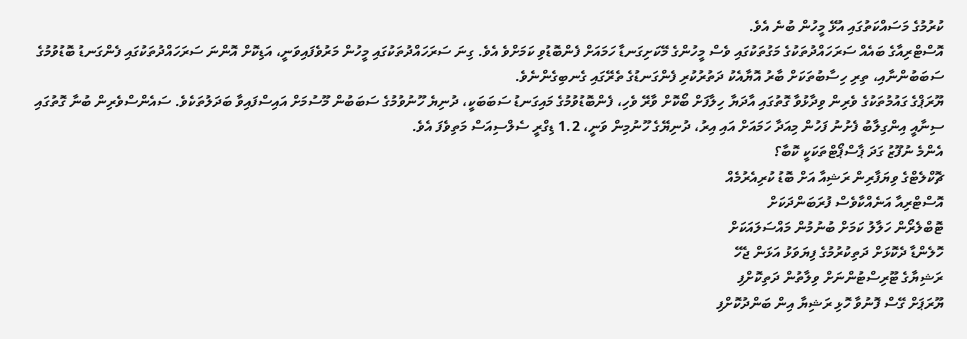ކުރުމުގެ މަސައްކަތުގައި އުޅޭ މީހުން ބުނެ އެވެ.
އޮސްޓްރިއާގެ ބައެއް ސަރަހައްދުތަކުގެ މަގުތަކުގައި ވެސް މީހުންގެ މޭކަށިގަނޑާ ހަމައަށް ފެންބޮޑުވި ކަމަށްވެ އެވެ. ގިނަ ސަރަހައްދުތަކުގައި މީހުން މަރުވެފައިވަނީ، އަޑިކޮށް އޮންނަ ސަރަހައްދުތަކުގައި ފެންގަނޑު ބޮޑުވުމުގެ ސަބަބުންނާއި، ތިރި ހިސާބުތަކަށް ބާރު އޮޔާއެކު ދަތުރުކުރި ފެންގަނޑުގެ ތެރޭގައި ގެނބިގެންނެވެ.
ޔޫރަޕްގެ ގައުމުތަކުގެ ވެރިން ވިދާޅުވާ ގޮތުގައި އާދަޔާ ހިލާފަށް ބޯކޮށް ވާރޭ ވެހި، ފެންބޮޑުވުމުގެ މައިގަނޑު ސަބަބަކީ، ދުނިޔެ ހޫނުވުމުގެ ސަބަބުން މޫސުމަށް އައިސްފައިވާ ބަދަލުތަކެވެ. ސައެންސްވެރިން ބުނާ ގޮތުގައި ސިނާއީ އިންގިލާބު ފެށުނު ފަހުން މިއަދާ ހަމައަށް އައި އިރު، ދުނިޔޭގެ ހޫނުމިން ވަނީ، 1.2 ޑިގްރީ ސެލްސިއަސް މަތިވެފަ އެވެ.
އެންމެ ނުފޫޒު ގަދަ ޕާސްޕޯޓްތަކަކީ ކޮބާ؟
ޗޮކްލެޓްގެ ވިޔަފާރިން ރަޝިއާ އަށް ބޮޑު ކުރިއެރުމެއް
އޮސްޓްރިއާ އަނެއްކާވެސް ފުރަބަންދަކަށް
ޓޮބްލެރޯން ހަލާލު ކަމަށް ބުނުމުން މައްސަލައަކަށް
ހޮލެންޑާ ދެކޮޅަށް ދަތިކުރުމުގެ ފިޔަވަޅު އަޅަން ޖެހޭ
ރަޝިޔާގެ ޓޫރިސްޓުންނަށް ވިލާތުން ދަތިކޮށްފި
ޔޫރަޕަށް ގޭސް ފޮނުވާ ހޮޅި ރަޝިޔާ އިން ބަންދުކޮށްފި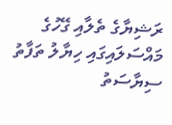ރަޝިޔާގެ ތެލާއި ގޭހުގެ މައްސަލައިގައި ހިޔާލު ތަފާތު
ސިޔާސަތު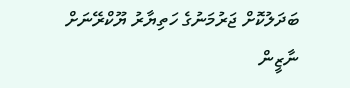ބަދަލުކޮށް ޖަރުމަނުގެ ހަތިޔާރު ޔޫކްރޭނަށް
ނާޒީން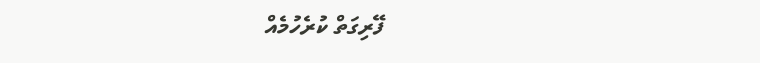ފޭރިގަތް ކުރެހުމެއް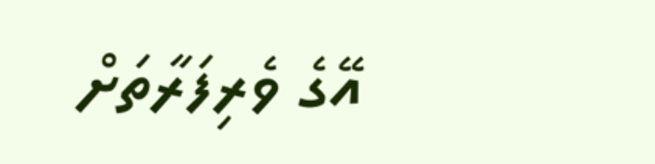އޭގެ ވެރިފަރާތަށް